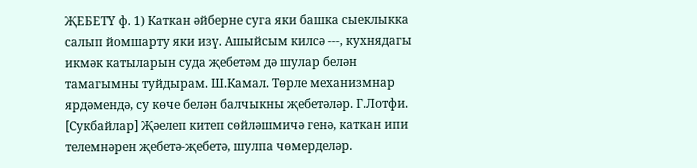ҖЕБЕТҮ ф. 1) Каткан әйберне суга яки башка сыеклыкка салып йомшарту яки изү. Ашыйсым килсә ---, кухнядагы икмәк катыларын суда җебетәм дә шулар белән тамагымны туйдырам. Ш.Камал. Төрле механизмнар ярдәмендә, су көче белән балчыкны җебетәләр. Г.Лотфи. [Сукбайлар] Җәелеп китеп сөйләшмичә генә, каткан ипи телемнәрен җебетә-җебетә, шулпа чөмерделәр.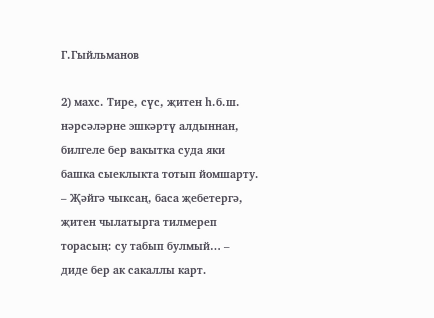Г.Гыйльманов

2) махс. Тире, сүс, җитен һ.б.ш. нәрсәләрне эшкәртү алдыннан, билгеле бер вакытка суда яки башка сыеклыкта тотып йомшарту. – Җәйгә чыксаң, баса җебетергә, җитен чылатырга тилмереп торасың: су табып булмый… – диде бер ак сакаллы карт.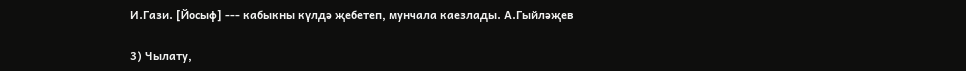И.Гази. [Йосыф] --- кабыкны күлдә җебетеп, мунчала каезлады. А.Гыйләҗев

3) Чылату,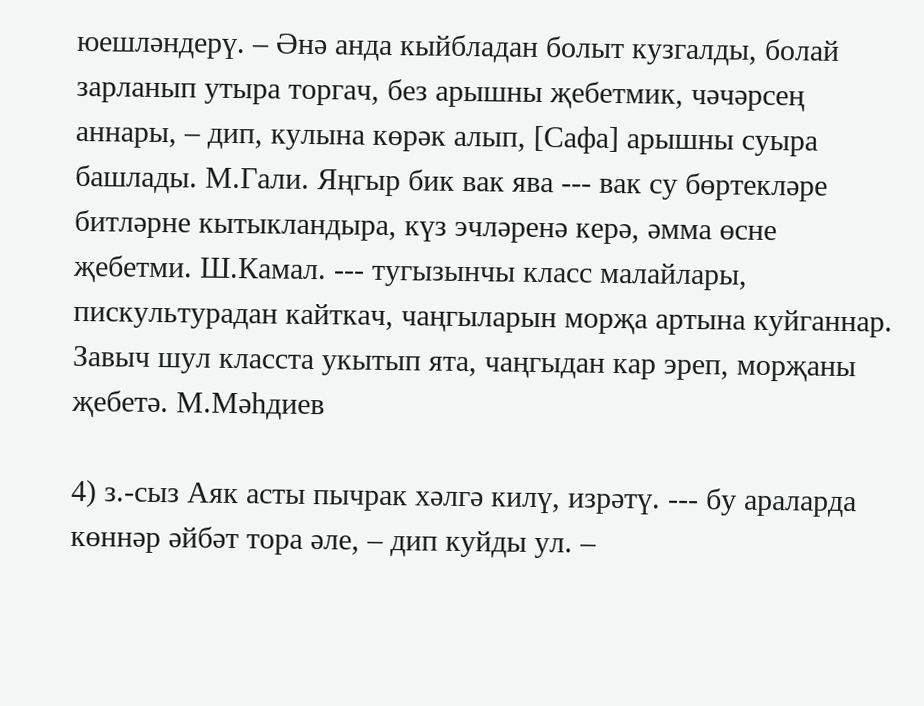юешләндерү. – Әнә анда кыйбладан болыт кузгалды, болай зарланып утыра торгач, без арышны җебетмик, чәчәрсең аннары, – дип, кулына көрәк алып, [Сафа] арышны суыра башлады. М.Гали. Яңгыр бик вак ява --- вак су бөртекләре битләрне кытыкландыра, күз эчләренә керә, әмма өсне җебетми. Ш.Камал. --- тугызынчы класс малайлары, пискультурадан кайткач, чаңгыларын морҗа артына куйганнар. Завыч шул класста укытып ята, чаңгыдан кар эреп, морҗаны җебетә. М.Мәһдиев

4) з.-сыз Аяк асты пычрак хәлгә килү, изрәтү. --- бу араларда көннәр әйбәт тора әле, – дип куйды ул. –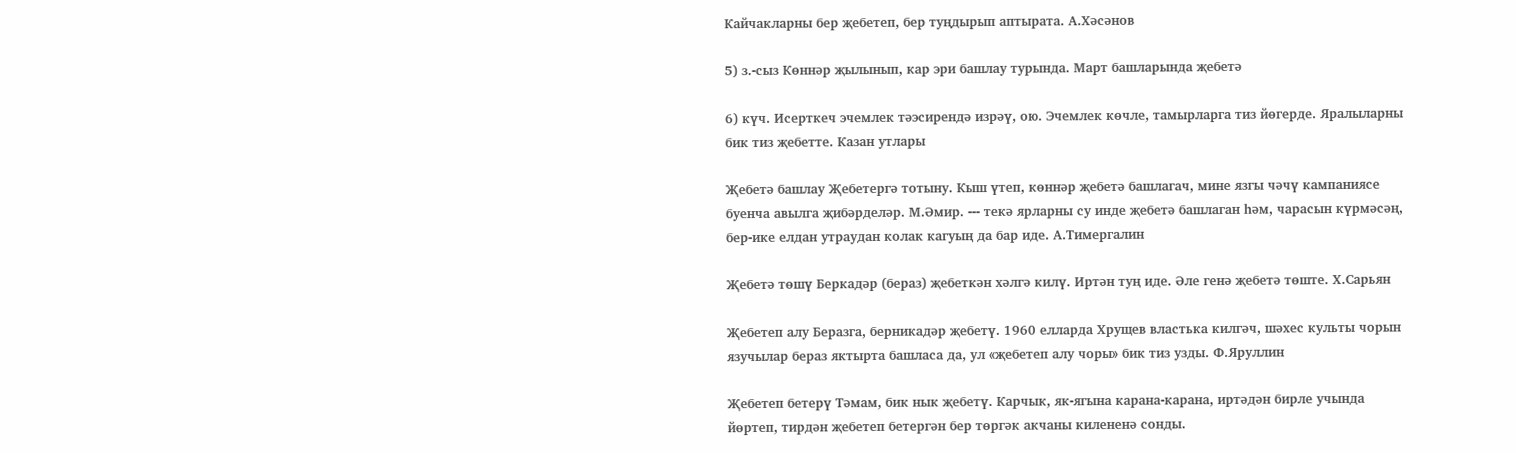Кайчакларны бер җебетеп, бер туңдырып аптырата. А.Хәсәнов

5) з.-сыз Көннәр җылынып, кар эри башлау турында. Март башларында җебетә

6) күч. Исерткеч эчемлек тәэсирендә изрәү, ою. Эчемлек көчле, тамырларга тиз йөгерде. Яралыларны бик тиз җебетте. Казан утлары

Җебетә башлау Җебетергә тотыну. Кыш үтеп, көннәр җебетә башлагач, мине язгы чәчү кампаниясе буенча авылга җибәрделәр. М.Әмир. --- текә ярларны су инде җебетә башлаган һәм, чарасын күрмәсәң, бер-ике елдан утраудан колак кагуың да бар иде. А.Тимергалин

Җебетә төшү Беркадәр (бераз) җебеткән хәлгә килү. Иртән туң иде. Әле генә җебетә төште. Х.Сарьян

Җебетеп алу Беразга, берникадәр җебетү. 1960 елларда Хрущев властька килгәч, шәхес культы чорын язучылар бераз яктырта башласа да, ул «җебетеп алу чоры» бик тиз узды. Ф.Яруллин

Җебетеп бетерү Тәмам, бик нык җебетү. Карчык, як-ягына карана-карана, иртәдән бирле учында йөртеп, тирдән җебетеп бетергән бер төргәк акчаны килененә сонды.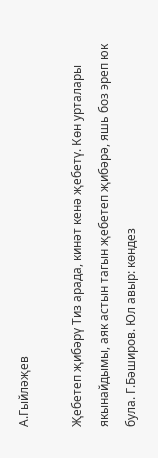А.Гыйләҗев

Җебетеп җибәрү Тиз арада, кинәт кенә җебетү. Көн урталары якынайдымы, аяк астын тагын җебетеп җибәрә, яшь боз эреп юк була. Г.Бәширов. Юл авыр: көндез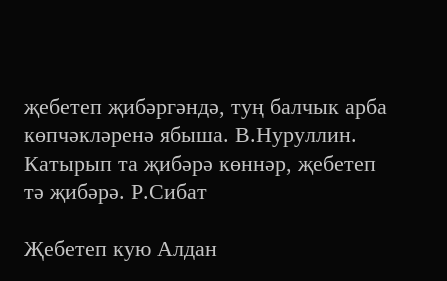җебетеп җибәргәндә, туң балчык арба көпчәкләренә ябыша. В.Нуруллин. Катырып та җибәрә көннәр, җебетеп тә җибәрә. Р.Сибат

Җебетеп кую Алдан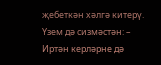җебеткән хәлгә китерү. Үзем дә сизмәстән: – Иртән керләрне дә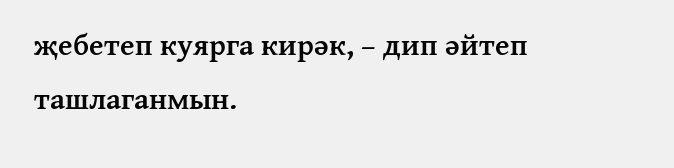җебетеп куярга кирәк, – дип әйтеп ташлаганмын.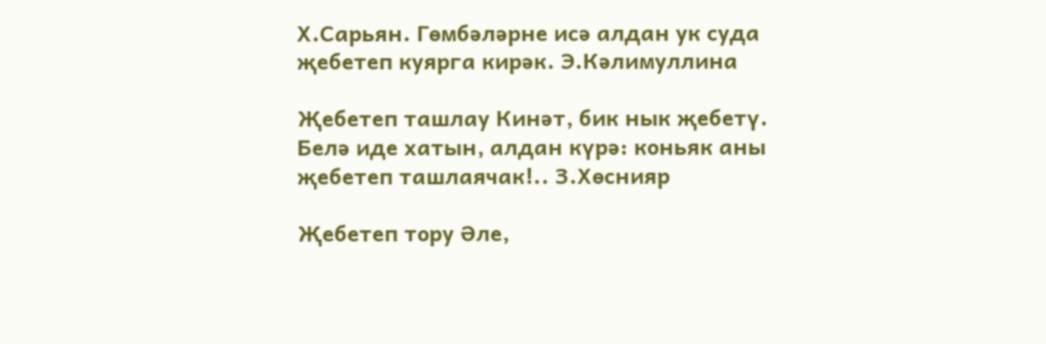Х.Сарьян. Гөмбәләрне исә алдан ук суда җебетеп куярга кирәк. Э.Кәлимуллина

Җебетеп ташлау Кинәт, бик нык җебетү. Белә иде хатын, алдан күрә: коньяк аны җебетеп ташлаячак!.. З.Хөснияр

Җебетеп тору Әле,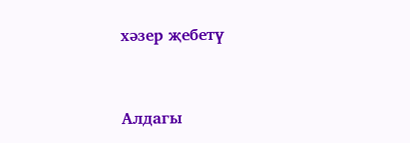хәзер җебетү



Алдагы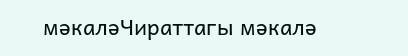мәкаләЧираттагы мәкалә